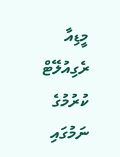މީޑިއާ ރެގިއުލޭޓް ކުރުމުގެ ނަމުގައި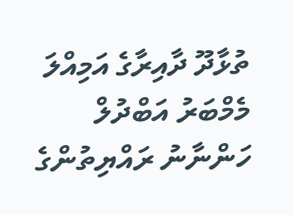ތުޅާދޫ ދާއިރާގެ އަމިއްލަ މެމްބަރު އަބްދުލް ހަންނާނު ރައްޔިތުންގެ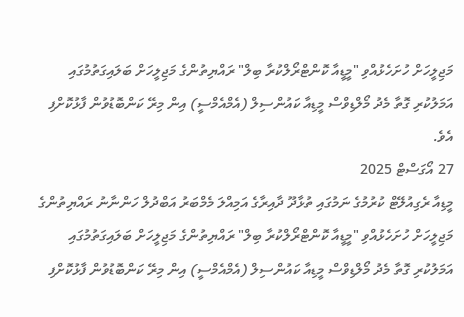މަޖިލީހަށް ހުށަހެޅުއްވި "މީޑީއާ ކޮންޓްރޯލްކުރާ ބިލް" ރައްޔިތުންގެ މަޖިލީހަށް ބަލައިގަތުމުގައި އަމަލުކުރި ގޮތާ މެދު މޯލްޑިވްސް މީޑިއާ ކައުންސިލް (އެމްއެމްސީ) އިން މިރޭ ކަންބޮޑުވުން ފާޅުކޮށްފި އެވެ.
27 އޯގަސްޓް 2025
މީޑިއާ ރެގިއުލޭޓް ކުރުމުގެ ނަމުގައި ތުޅާދޫ ދާއިރާގެ އަމިއްލަ މެމްބަރު އަބްދުލް ހަންނާނު ރައްޔިތުންގެ މަޖިލީހަށް ހުށަހެޅުއްވި "މީޑީއާ ކޮންޓްރޯލްކުރާ ބިލް" ރައްޔިތުންގެ މަޖިލީހަށް ބަލައިގަތުމުގައި އަމަލުކުރި ގޮތާ މެދު މޯލްޑިވްސް މީޑިއާ ކައުންސިލް (އެމްއެމްސީ) އިން މިރޭ ކަންބޮޑުވުން ފާޅުކޮށްފި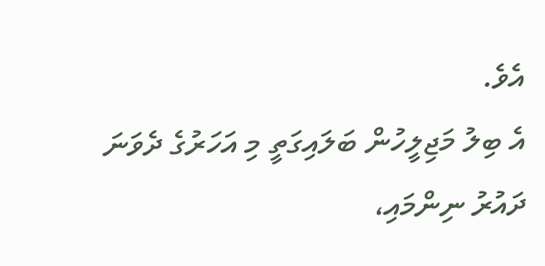އެވެ.
އެ ބިލު މަޖިލީހުން ބަލައިގަތީ މި އަހަރުގެ ދެވަނަ ދައުރު ނިންމައި،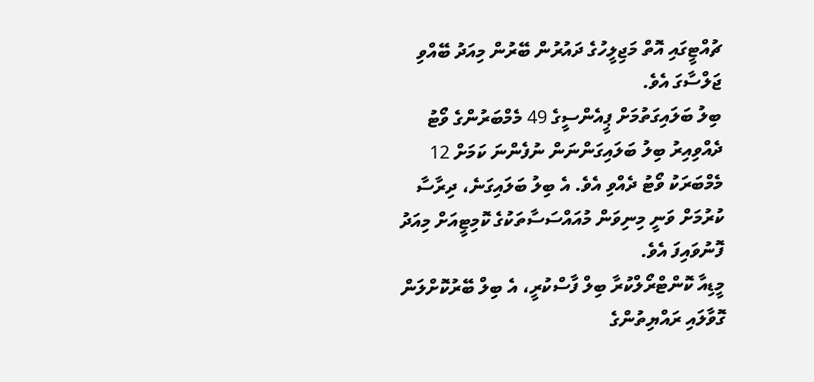ޗުއްޓީގައި އޮތް މަޖިލީހުގެ ދައުރުން ބޭރުން މިއަދު ބޭއްވި ޖަލްސާގަ އެވެ.
ބިލު ބަލައިގަތުމަށް ޕީއެންސީގެ 49 މެމްބަރުންގެ ވޯޓު ދެއްވިއިރު ބިލު ބަލައިގަންނަން ނުފެންނަ ކަމަށް 12 މެމްބަރަކު ވޯޓު ދެއްވި އެވެ. އެ ބިލު ބަލައިގަނެ، ދިރާސާ ކުރުމަށް ވަނީ މިނިވަން މުއައްސަސާތަކުގެ ކޮމިޓީއަށް މިއަދު ފޮނުވައިފަ އެވެ.
މީޑިއާ ކޮންޓްރޯލްކުރާ ބިލް ފާސްކުރީ، އެ ބިލް ބޭރުކޮށްލަން ގޮވާލައި ރައްޔިތުންގެ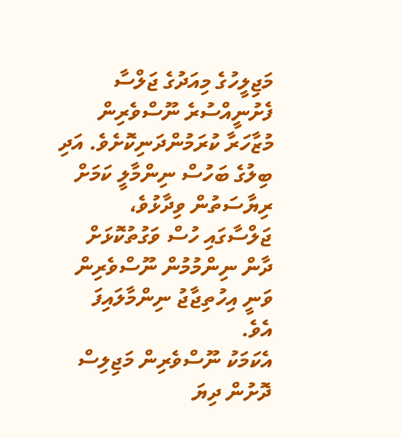މަޖިލީހުގެ މިއަދުގެ ޖަލްސާ ފެށުނީއްސުރެ ނޫސްވެރިން މުޒާހަރާ ކުރަމުންދަނިކޮށެވެ. އަދި ބިލުގެ ބަހުސް ނިންމާލީ ކަމަށް ރިޔާސަތުން ވިދާޅުވެ، ޖަލްސާގައި ހުސް ވަގުތުކޮޅަށް ދާން ނިންމުމުން ނޫސްވެރިން ވަނީ އިހުތިޖާޖު ނިންމާލައިފަ އެވެ.
އެކަމަކު ނޫސްވެރިން މަޖިލިސް ދޮށުން ދިޔަ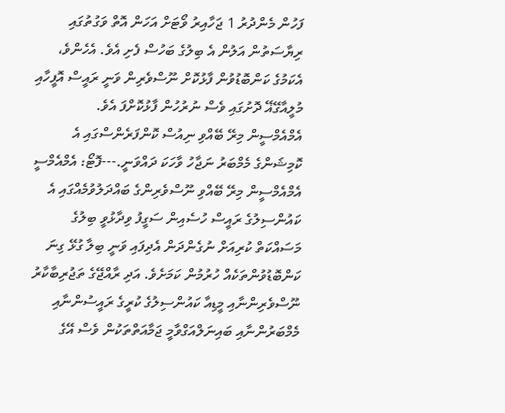ފަހުން މެންދުރު 1 ޖަހާއިރު ވޯޓަށް އަހަން އޮތް ވަގުތުގައި ރިޔާސަތުން އަލުން އެ ބިލުގެ ބަހުސް ފެށި އެވެ. އެހެންވެ، އެކަމުގެ ކަންބޮޑުވުން ފާޅުކޮށް ނޫސްވެރިން ވަނީ ރައީސް އޮފީހާއި މުލީއާގޭޣޭ ދޮށުގައި ވެސް ނުރުހުން ފާޅުކޮށްފަ އެވެ.
އެމްއެމްސީން މިރޭ ބޭއްވި ނިއުސް ކޮންފަރެންސްގައި އެ ކޮމިޝަންގެ މެމްބަރު ނަޖާހު ވާހަކަ ދައްވަނީ.---ފޮޓޯ: އެމްއެމްސީ
އެމްއެމްސީން މިރޭ ބޭއްވި ނޫސްވެރިންގެ ބައްދަލުވުމެއްގައި އެ ކައުންސިލުގެ ރައީސް ހުސެއިން ސަގީފު ވިދާޅުވީ ބިލުގެ މަސައްކަތް ކުރިއަށް ނުގެންދަން އެދިފައި ވަނީ ބިލާ ގުޅޭ ގިނަ ކަންބޮޑުވުންތަކެއް ހުރުމުން ކަމަށެވެ. އަދި ރާއްޖޭގެ ތަޖުރިބާކާރު ނޫސްވެރިންނާއި މީޑިއާ ކައުންސިލުގެ ކުރީގެ ރައީސުންނާއި މެމްބަރުންނާއި ބައިނަލްއަގްވާމީ ޖަމާއަތްތަކުން ވެސް އޭގެ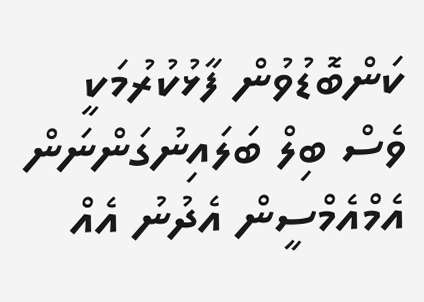ކަންބޮޑުވުން ފާޅުކުރުމަކީ ވެސް ބިލް ބަލައިނުގަންނަން އެމްއެމްސީން އެދުނު އެއް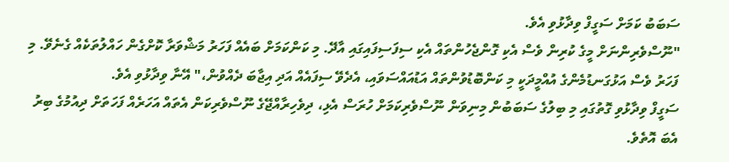ސަބަބު ކަމަށް ސަގީފް ވިދާޅުވި އެވެ.
"ނޫސްވެރިންނަށް މީގެ ކުރިން ވެސް އެކި ގޮންޖެހުންތައް އެކި ސިފަސިފައިގައި އާދޭ. މި ކަންކަމަށް ބައެއް ފަހަރު މަޝްވަރާ ކޮށްގެން ހައްލުތަކެއް ގެނެވޭ. މި ފަހަރު ވެސް އަޅުގަނޑުމެންގެ އުއްމީދަކީ މި ކަންބޮޑުވުންތައް އަޑުއައްސަވައި، އެދެވޭ ސިފައެއް އަދި އިޖާބަ ދެއްވުން،" އޭނާ ވިދާޅުވި އެވެ.
ސަގީފް ވިދާޅުވި ގޮތުގައި މި ބިލުގެ ސަބަބުން މިނިވަން ނޫސްވެރިކަމަށް ހުރަސް އެޅި، ދިވެހިރާއްޖޭގެ ނޫސްވެރިކަން އެތައް އަހަރެއް ފަހަތަށް ދިއުމުގެ ބިރު އެބަ އޮތެވެ.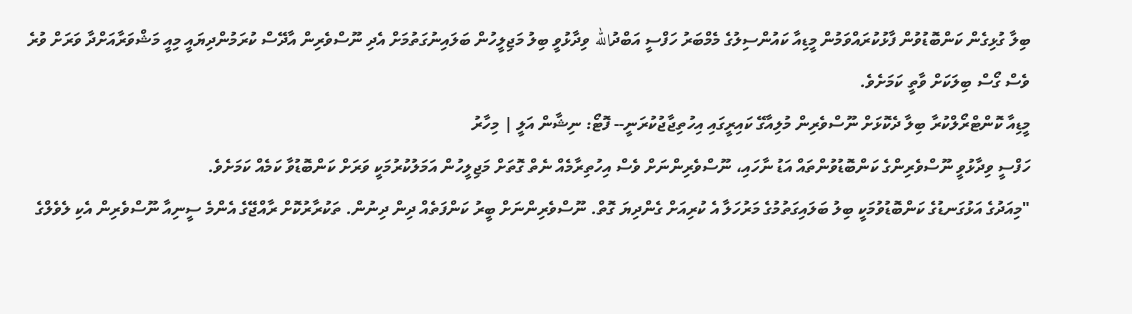ބިލާ ގުޅިގެން ކަންބޮޑުވުން ފާޅުކުރައްވަމުން މީޑިއާ ކައުންސިލުގެ މެމްބަރު ހަފްސީ އަބްދުالله ވިދާޅުވީ ބިލު މަޖިލީހުން ބަލައިނުގަތުމަށް އެދި ނޫސްވެރިން އާދޭސް ކުރަމުންދިޔައީ މިއީ މަޝްވަރާއަށްދާ ވަރަށް ވުރެ ވެސް ގޯސް ބިލަކަށް ވާތީ ކަމަށެވެ.
މީޑިއާ ކޮންޓްރޯލްކުރާ ބިލާ ދެކޮޅަށް ނޫސްވެރިން މުލިއާގޭ ކައިރީގައި އިހުތިޖާޖުކުރަނީ-- ފޮޓޯ: ނިޝާން އަލީ | މިހާރު
ހަފްސީ ވިދާޅުވީ ނޫސްވެރިންގެ ކަންބޮޑުވުންތައް އަޑު ނާހައި، ނޫސްވެރިންނަށް ވެސް އިހުތިރާމެއް ނެތް ގޮތަށް މަޖިލީހުން އަމަލުކުރުމަކީ ވަރަށް ކަންބޮޑުވާ ކަމެއް ކަމަށެވެ.
"މިއަދުގެ އަޅުގަނޑުގެ ކަންބޮޑުވުމަކީ ބިލު ބަލައިގަތުމުގެ މަރުހަލާ އެ ކުރިއަށް ގެންދިޔަ ގޮތް. ނޫސްވެރިންނަށް ބީރު ކަންފަތެއް ދިން ދިނުން. ތަކުރާރުކޮށް ރާއްޖޭގެ އެންމެ ސީނިއާ ނޫސްވެރިން އެކި ލެވެލްގެ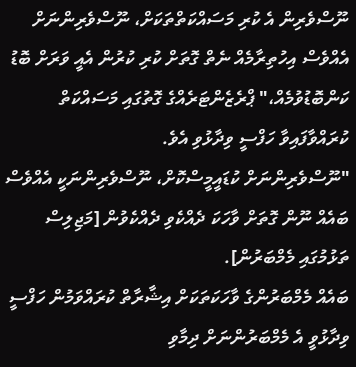ނޫސްވެރިން އެ ކުރި މަސައްކަތްތަކަށް، ނޫސްވެރިންނަށް އެއްވެސް އިހުތިރާމެއް ނެތް ގޮތަށް ކުރި ކުރުން އެއީ ވަރަށް ބޮޑު ކަންބޮޑުވުމެއް،" ޕްރެޒެންޓަރެއްގެ ގޮތުގައި މަސައްކަތް ކުރައްވާފައިވާ ހަފްސީ ވިދާޅުވި އެވެ.
"ނޫސްވެރިންނަށް ކުޑައީމީސްކޮށް، ނޫސްވެރިންނަކީ އެއްވެސް ބައެއް ނޫން ގޮތަށް ވާހަކަ ދެއްކެވި ދެއްކެވުން [މަޖިލިސް ތަޅުމުގައި މެމްބަރުން].
ބައެއް މެމްބަރުންގެ ވާހަކަތަކަށް އިޝާރާތް ކުރައްވަމުން ހަފްސީ ވިދާޅުވީ އެ މެމްބަރުންނަށް ދިމާވި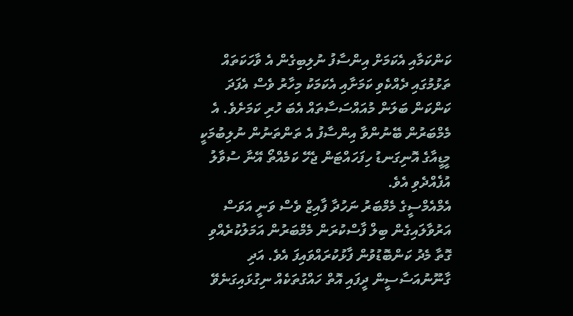ކަންކަމާއި އެކަމަށް އިންސާފު ނުލިބިގެން އެ ވާހަކަތައް ތަޅުމުގައި ދެއްކެވި ކަމަށާއި އެކަމަކު މިހާރު ވެސް އެފަދަ ކަންކަން ބަލަން މުއައްސަސާތައް އެބަ ހުރި ކަމަށެވެ. އެ މެމްބަރުން ބޭނުންވާ އިންސާފު އެ ތަންތަނުން ނުލިބުމަކީ މީޑީއާގެ އޮނިގަނޑު ހިފަހައްޓަން ޖެހޭ ކަމެއްތޯ އޭނާ ސުވާލު އުފެއްދެވި އެވެ.
އެމްއެމްސީގެ މެމްބަރު ނަހުދާ ފާއިޒް ވެސް ވަނީ އަވަސް އަރުވާލައިގެން ބިލް ފާސްކުރަން މެމްބަރުން އަމަލުކުރެއްވި ގޮތާ މެދު ކަންބޮޑުވުން ފާޅުކުރައްވައިފަ އެވެ. އަދި ގާނޫނުއަސާސީން ދީފައި އޮތް ހައްގުތަކެއް ނިގުޅައިގަނެވޭ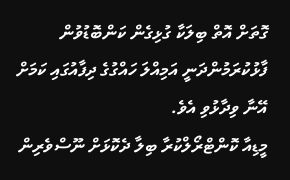ގޮތަށް އޮތް ބިލަކާ ގުޅިގެން ކަންބޮޑުވުން ފާޅުކުރަމުންދަނީ އަމިއްލަ ހައްގުގެ ދިފާއުގައި ކަމަށް އޭނާ ވިދާޅުވި އެވެ.
މީޑިއާ ކޮންޓްރޯލްކުރާ ބިލާ ދެކޮޅަށް ނޫސްވެރިން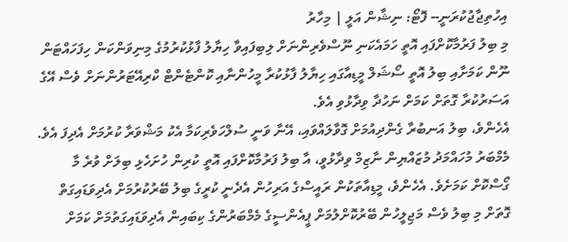އިހުތިޖާޖުކުރަނީ-- ފޮޓޯ: ނިޝާން އަލީ | މިހާރު
މި ބިލު ފަރުމާކޮށްފައި އޮތީ ހަމައެކަނި ނޫސްވެރިންނަށް ލިބިފައިވާ ހިޔާލު ފާޅުކުރުމުގެ މިނިވަންކަން ހިފަހައްޓަން ނޫން ކަމަށާއި ބިލު އޮތީ ސޯޝަލް މީޑިއާގައި ހިޔާލު ފާޅުކުރާ މީހުންނާއި ކޮންޓެންޓް ކްރިއޭޓަރުންނަށް ވެސް އޭގެ އަސަރުކުރާ ގޮތަށް ކަމަށް ނަހުދާ ވިދާޅުވި އެވެ.
އެހެންވެ، ބިލު އަނބުރާ ގެންދިއުމަށް ގޮވާލައްވައި، އޭނާ ވަނީ ސުލްހަވެރިކަމާ އެކު މަޝްވަރާ ކުރުމަށް އެދިފަ އެވެ.
މެމްބަރު މުހައްމަދު މުޒައްޔިން ނާޒިމް ވިދާޅުވީ، އާ ބިލު ފަރުމާކޮށްފައި އޮތީ ކުރިން ހުށަހެޅި ބިލަށް ވުރެ މާ ގޯސްކޮށް ކަމަށެވެ. އެހެންވެ، މީޑިއާތަކުން ރައީސްގެ އަރިހުން އެދެނީ ކުރީގެ ބިލު ބޭރުކުރުމަށް އެދިވަޑައިގަތް ގޮތަށް މި ބިލު ވެސް މަޖިލީހުން ބޭރުކޮށްލުމަށް ޕީއެންސީގެ މެމްބަރުންގެ ކިބައިން އެދިވަޑައިގަތުމަށް ކަމަށް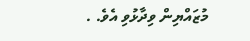މުޒައްޔިން ވިދާޅުވި އެވެ. .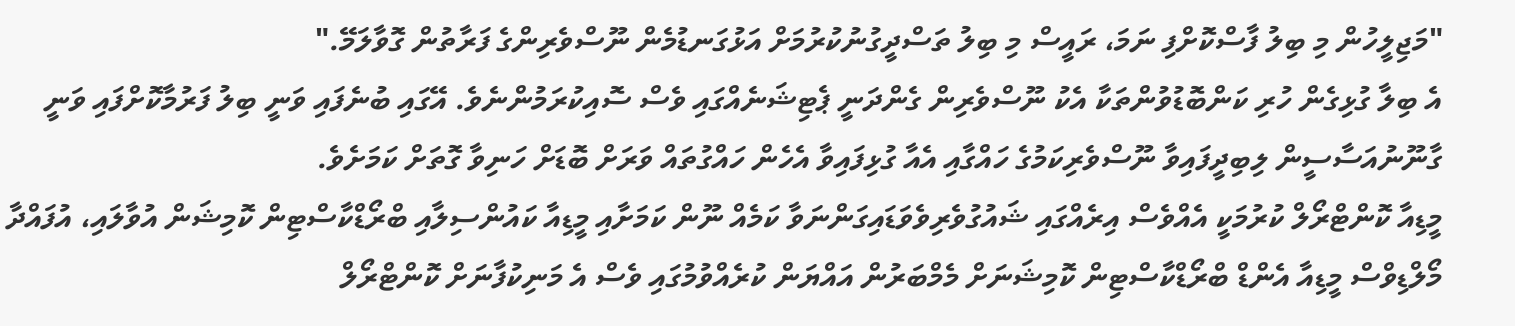"މަޖިލީހުން މި ބިލު ފާސްކޮށްފި ނަމަ، ރައީސް މި ބިލު ތަސްދީގުނުކުރުމަށް އަޅުގަނޑުމެން ނޫސްވެރިންގެ ފަރާތުން ގޮވާލަމޭ."
އެ ބިލާ ގުޅިގެން ހުރި ކަންބޮޑުވުންތަކާ އެކު ނޫސްވެރިން ގެންދަނީ ޕެޓިޝަނެއްގައި ވެސް ސޮއިކުރަމުންނެވެ. އޭގައި ބުނެފައި ވަނީ ބިލު ފަރުމާކޮށްފައި ވަނީ ގާނޫނުއަސާސީން ލިބިދީފައިވާ ނޫސްވެރިކަމުގެ ހައްގާއި އެއާ ގުޅިފައިވާ އެހެން ހައްގުތައް ވަރަށް ބޮޑަށް ހަނިވާ ގޮތަށް ކަމަށެވެ.
މީޑިއާ ކޮންޓްރޯލް ކުރުމަކީ އެއްވެސް އިރެއްގައި ޝައުގުވެރިވެވަޑައިގަންނަވާ ކަމެއް ނޫން ކަމަށާއި މީޑިއާ ކައުންސިލާއި ބްރޯޑްކާސްޓިން ކޮމިޝަން އުވާލައި، އުފައްދާ މޯލްޑިވްސް މީޑިއާ އެންޑް ބްރޯޑްކާސްޓިން ކޮމިޝަނަށް މެމްބަރުން އައްޔަން ކުރެއްވުމުގައި ވެސް އެ މަނިކުފާނަށް ކޮންޓްރޯލް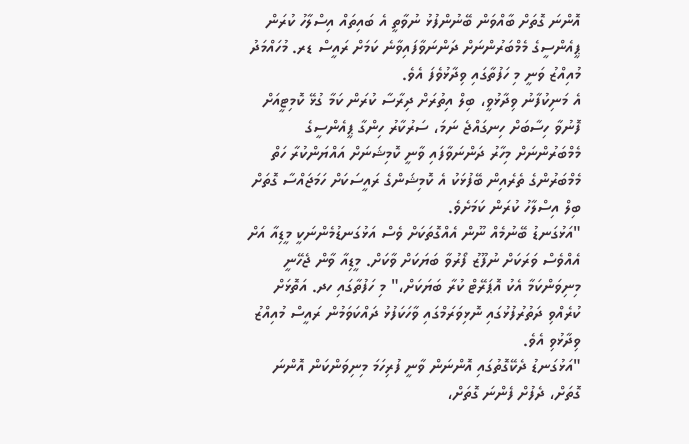އޮންނަ ގޮތަށް ބާއްވަން ބޭނުންފުޅު ނުވާތީ އެ ބައިތައް އިސްލާހު ކުރަން ޕީއެންސީގެ މެމްބަރުންނަށް ދަންނަވާފައިވާނެ ކަމަށް ރައީސް ޑރ. މުހައްމަދު މުއިއްޒު ވަނީ މި ހަފުތާގައި ވިދާޅުވެފަ އެވެ.
އެ މަނިކުފާނު ވިދާޅުވީ، ބިލް އިތުރަށް ދިރާސާ ކުރަން ކަމާ ގުޅޭ ކޮމިޓީއަށް ފޮނުވާ ހިސާބަށް ހިނގައްޖެ ނަމަ، ސަރުކާރު ހިންގާ ޕީއެންސީގެ މެމްބަރުންނަށް މިހާރު ދަންނަވާފައި ވާނީ ކޮމިޝަނަށް އައްޔަންކުރާ ހަތް މެމްބަރުންގެ ތެރެއިން ބޭފުޅަކު އެ ކޮމިޝަންގެ ރައީސަކަށް ހަމަޖައްސާ ގޮތަށް ބިލް އިސްލާހު ކުރަން ކަމަށެވެ.
"އަޅުގަނޑު ބޭނުމެއް ނޫން އެއްގޮތަކަށް ވެސް އަޅުގަނޑުމެންނަކީ މީޑިއާ އަށް އެއްވެސް ވަރަކަށް ނުފޫޒު ފޯރުވާ ބަޔަކަށް ވާކަށް. މީޑިއާ ވާން ޖެހޭނީ މިނިވަންކަމާ އެކު އޮޕަރޭޓް ކުރާ ބަޔަކަށް،" މި ހަފުތާގައި ހދ. އަތޮޅަށް ކުރެއްވި ދަތުރުފުޅުގައި ނޮޅިވަރަމްގައި ވާހަކަފުޅު ދައްކަވަމުން ރައީސް މުއިއްޒު ވިދާޅުވި އެވެ.
"އަޅުގަނޑު ދެކޭގޮތުގައި އޮންނަން ވާނީ ފުރިހަމަ މިނިވަންކަން އޮންނަ ގޮތަށް، ދެފުށް ފެންނަ ގޮތަށް،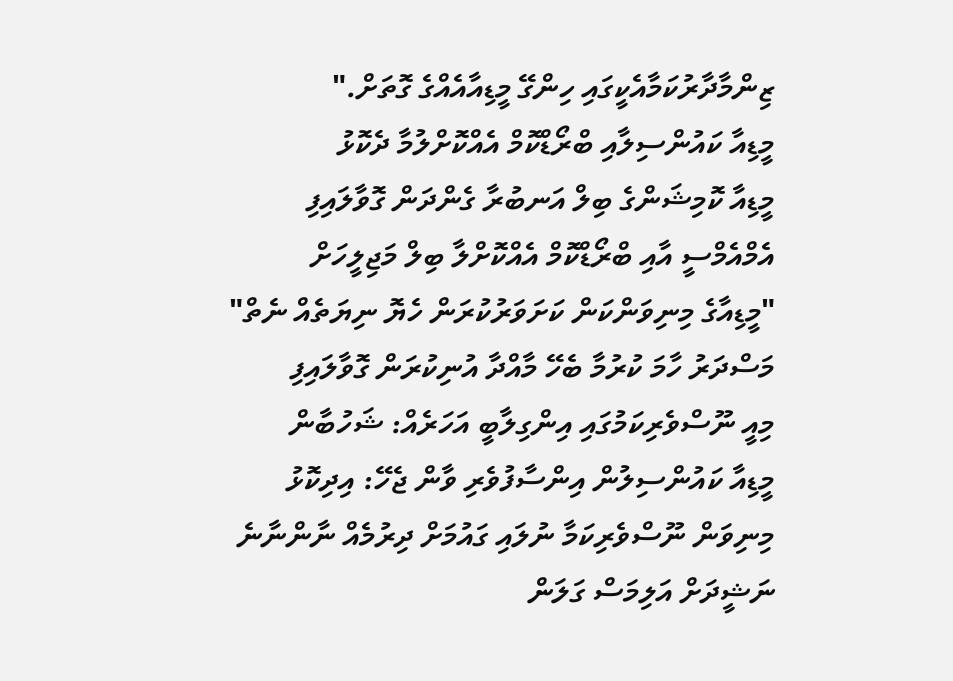ޒިންމާދާރުކަމާއެކީގައި ހިންގޭ މީޑިއާއެއްގެ ގޮތަށް."
މީޑިއާ ކައުންސިލާއި ބްރޯޑްކޮމް އެއްކޮށްލުމާ ދެކޮޅު
މީޑިއާ ކޮމިޝަންގެ ބިލް އަނބުރާ ގެންދަން ގޮވާލައިފި
އެމްއެމްސީ އާއި ބްރޯޑްކޮމް އެއްކޮށްލާ ބިލް މަޖިލީހަށް
"މީޑިއާގެ މިނިވަންކަން ކަށަވަރުކުރަން ހެޔޮ ނިޔަތެއް ނެތް"
މަސްދަރު ހާމަ ކުރުމާ ބެހޭ މާއްދާ އުނިކުރަން ގޮވާލައިފި
މިއީ ނޫސްވެރިކަމުގައި އިންގިލާބީ އަހަރެއް: ޝަހުބާން
މީޑިއާ ކައުންސިލުން އިންސާފުވެރި ވާން ޖެހޭ: އިދިކޮޅު
މިނިވަން ނޫސްވެރިކަމާ ނުލައި ގައުމަށް ދިރުމެއް ނާންނާނެ
ނަޝީދަށް އަލިމަސް ގަލަން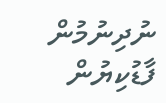ނުދިނުމުން ފާޑުކިޔުން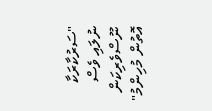"ސަރުކާރަކާ ނުލައި ވެސް ނޫސްވެރިކަން އޮތުން މުހިންމު"